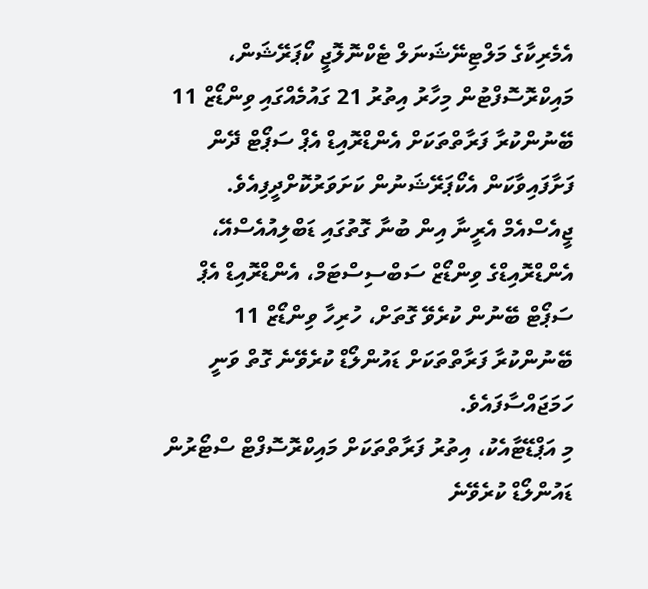އެމެރިކާގެ މަލްޓިނޭޝަނަލް ޓެކްނޮލޮޖީ ކޯޕަރޭޝަން، މައިކްރޮސޮފްޓުން މިހާރު އިތުރު 21 ގައުމެއްގައި ވިންޑޯޒް 11 ބޭނުންކުރާ ފަރާތްތަކަށް އެންޑްރޮއިޑް އެޕް ސަޕޯޓް ދޭން ފަށާފައިވާކަން އެކޯޕަރޭޝަނުން ކަށަވަރުކޮށްދީފިއެވެ.
ޖީއެސްއެމް އެރީނާ އިން ބުނާ ގޮތުގައި ޑަބްލިއުއެސްއޭ، އެންޑްރޮއިޑްގެ ވިންޑޯޒް ސަބްސިސްޓަމް، އެންޑްރޮއިޑް އެޕް ސަޕޯޓް ބޭނުން ކުރެވޭ ގޮތަށް، ހުރިހާ ވިންޑޯޒް 11 ބޭނުންކުރާ ފަރާތްތަކަށް ޑައުންލޯޑް ކުރެވޭނެ ގޮތް ވަނީ ހަމަޖައްސާފައެވެ.
މި އަޕްޑޭޓާއެކު، އިތުރު ފަރާތްތަކަށް މައިކްރޮސޮފްޓް ސްޓޯރުން ޑައުންލޯޑް ކުރެވޭނެ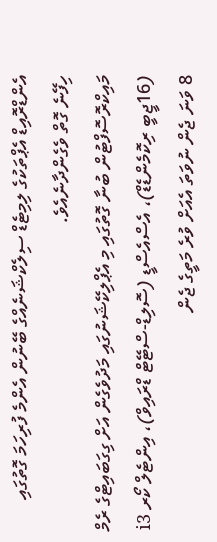އެންޑްރޮއިޑް އެޕްތަކުގެ ލިމިޓެޑް ސިލެކްޝަނެއްގެ ބޭނުން އެންމެ ފުރިހަމަ ގޮތުގައި ހިފޭނެ ގޮތް ވެގެންދާނެއެވެ.
މައިކްރޮސޮފްޓުން ބުނާ ގޮތުގައި މި އެޕްލިކޭޝަނުގައި މަދުވެގެން އަށް ގިގަބައިޓްގެ ރެމް (16ޖީބީ ރިކޮމެންޑެޑް)، އެސްއެސްޑީ (ސޮލިޑް-ސްޓޭޓް ޑްރައިވް)، އިންޓެލް ކޯރ i3 8 ވަނަ ޖެން ނުވަތަ އެއަށް ވުރެ މަތީގެ ޖެން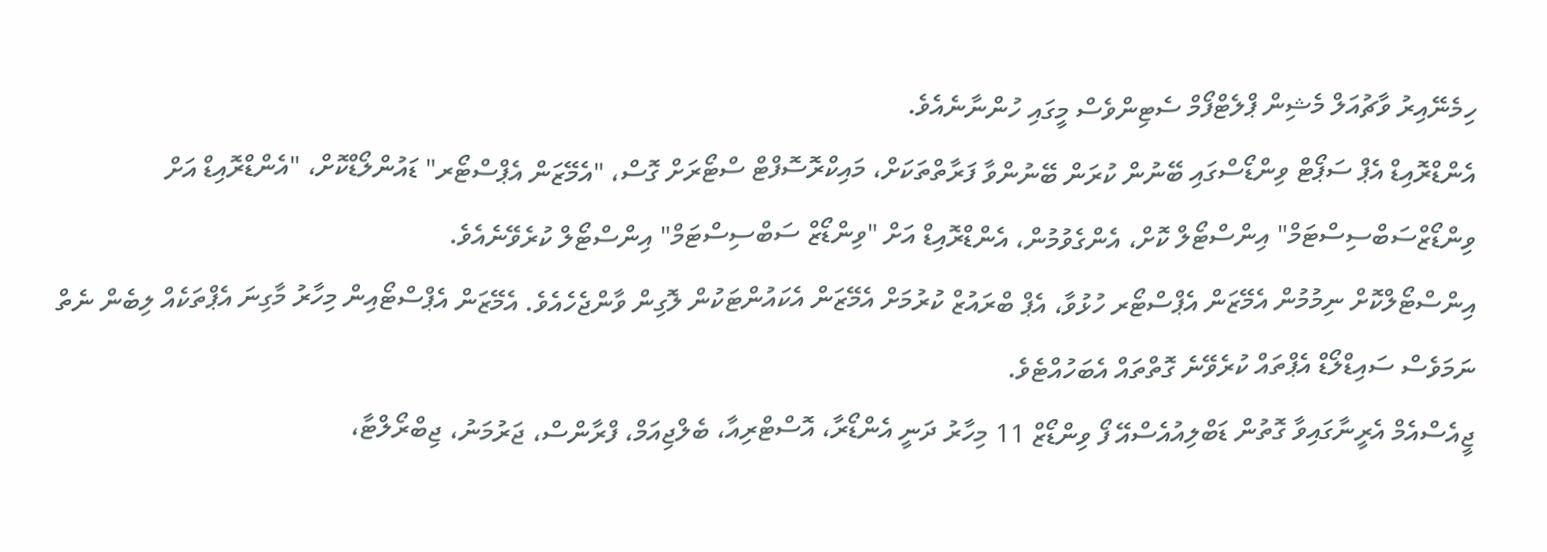ހިމެނޭއިރު ވާޗުއަލް މެޝިން ޕްލެޓްފޯމް ސެޓިންވެސް މީގައި ހުންނާނެއެވެ.
އެންޑްރޮއިޑް އެޕް ސަޕޯޓް ވިންޑޯސްގައި ބޭނުން ކުރަން ބޭނުންވާ ފަރާތްތަކަށް، މައިކްރޮސޮފްޓް ސްޓޯރަށް ގޮސް، "އެމޭޒަން އެޕްސްޓޯރ" ޑައުންލޯޑްކޮށް، "އެންޑްރޮއިޑް އަށް ވިންޑޯޒްސަބްސިސްޓަމް" އިންސްޓޯލް ކޮށް، އެންގެވުމުން، އެންޑްރޮއިޑް އަށް "ވިންޑޯޒް ސަބްސިސްޓަމް" އިންސްޓޯލް ކުރެވޭނެއެވެ.
އިންސްޓޯލްކޮށް ނިމުމުން އެމޭޒަން އެޕްސްޓޯރ ހުޅުވާ، އެޕް ބްރައުޒް ކުރުމަށް އެމޭޒަން އެކައުންޓަކުން ލޮގިން ވާންޖެހެއެވެ. އެމޭޒަން އެޕްސްޓޯއިން މިހާރު މާގިނަ އެޕްތަކެއް ލިބެން ނެތް ނަމަވެސް ސައިޑްލޯޑް އެޕްތައް ކުރެވޭނެ ގޮތްތައް އެބަހުއްޓެވެ.
ޖީއެސްއެމް އެރީނާގައިވާ ގޮތުން ޑަބްލިއުއެސްއޭ ފޯ ވިންޑޯޒް 11 މިހާރު ދަނީ އެންޑޯރާ، އޮސްޓްރިއާ، ބެލްޖިއަމް، ފްރާންސް، ޖަރުމަނު، ޖިބްރޯލްޓާ،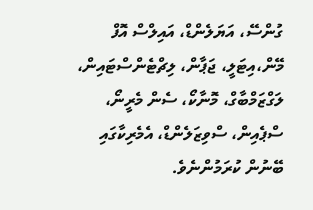ގުންސޭ، އަޔަލެންޑް، އައިލްސް އޮފް މޭން،އިޓަލީ، ޖަޕާން، ލިޗްޓެންސްޓައިން، ލަގްޒަމްބާގް، މޮނާކޯ، ސެން މެރީނޯ، ސްޕެއިން، ސްވިޒަލެންޑް، އެމެރިކާގައި ބޭނުން ކުރަމުންނެވެ.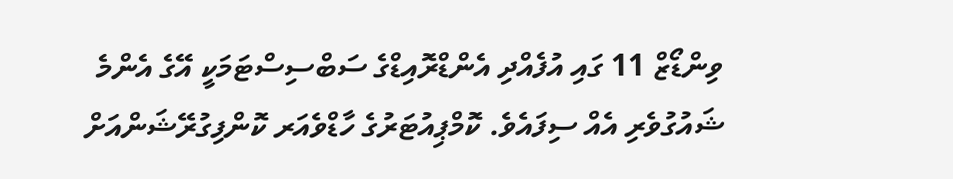ވިންޑޯޒް 11 ގައި އުފެއްދި އެންޑްރޮއިޑްގެ ސަބްސިސްޓަމަކީ އޭގެ އެންމެ ޝައުގުވެރި އެއް ސިފައެވެ. ކޮމްޕިއުޓަރުގެ ހާޑްވެއަރ ކޮންފިގުރޭޝަންއަށް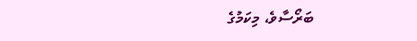ބަރޯސާވެ، މިކަމުގެ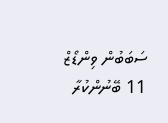ސަބަބުން ވިންޑޯޒް 11 ބޭނުންކުރާ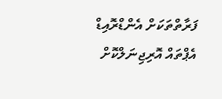ފަރާތްތަކަށް އެންޑްރޮއިޑް އެޕްތައް އޮރިޖިނަލްކޮށް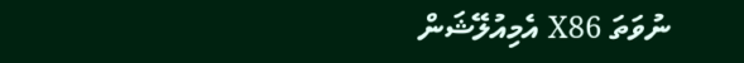ނުވަތަ X86 އެމިއުލޭޝަން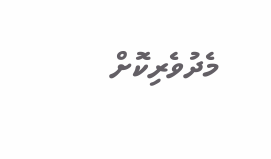މެދުވެރިކޮށް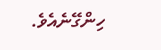ހިންގޭނެއެވެ.